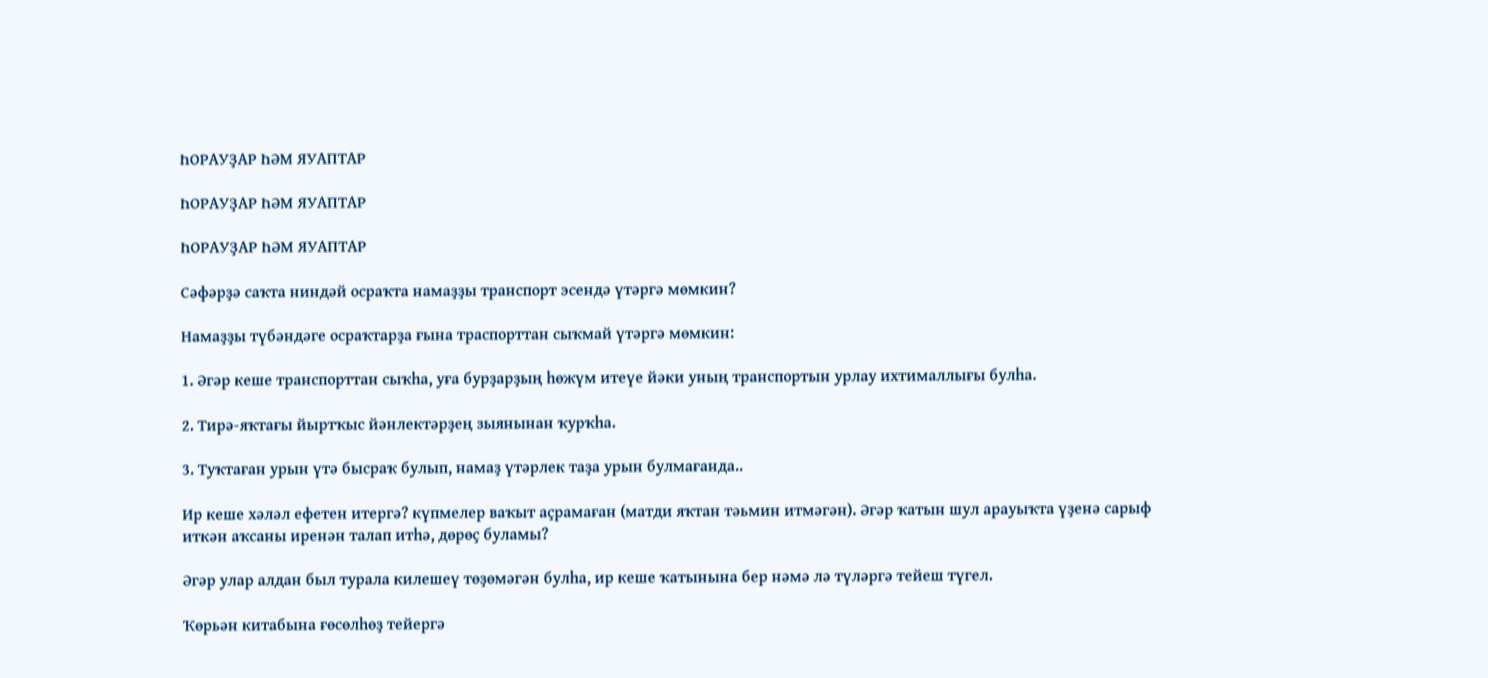ҺОРАУҘАР ҺӘМ ЯУАПТАР

ҺОРАУҘАР ҺӘМ ЯУАПТАР

ҺОРАУҘАР ҺӘМ ЯУАПТАР

Сәфәрҙә саҡта ниндәй осраҡта намаҙҙы транспорт эсендә үтәргә мөмкин?

Намаҙҙы түбәндәге осраҡтарҙа ғына траспорттан сыҡмай үтәргә мөмкин:

1. Әгәр кеше транспорттан сыҡһа, уға бурҙарҙың һөжүм итеүе йәки уның транспортын урлау ихтималлығы булһа.

2. Тирә-яҡтағы йыртҡыс йәнлектәрҙең зыянынан ҡурҡһа.

3. Туҡтаған урын үтә бысраҡ булып, намаҙ үтәрлек таҙа урын булмағанда..

Ир кеше хәләл ефетен итергә? күпмелер ваҡыт аҫрамаған (матди яҡтан тәьмин итмәгән). Әгәр ҡатын шул арауыҡта үҙенә сарыф иткән аҡсаны иренән талап итһә, дөрөҫ буламы?

Әгәр улар алдан был турала килешеү төҙөмәгән булһа, ир кеше ҡатынына бер нәмә лә түләргә тейеш түгел.

Ҡөрьән китабына ғөсөлһөҙ тейергә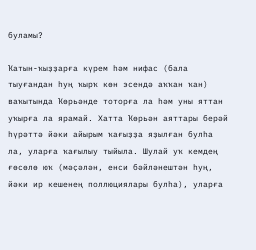буламы?

Ҡатын-ҡыҙҙарға күрем һәм нифас (бала тыуғандан һуң ҡырҡ көн эсендә аҡҡан ҡан) ваҡытында Ҡөрьәнде тоторға ла һәм уны яттан уҡырға ла ярамай. Хатта Ҡөрьән аяттары берәй һүрәттә йәки айырым ҡағыҙҙа яҙылған булһа ла, уларға ҡағылыу тыйыла. Шулай уҡ кемдең ғөсөлө юҡ (мәҫәлән, енси бәйләнештән һуң, йәки ир кешенең поллюциялары булһа), уларға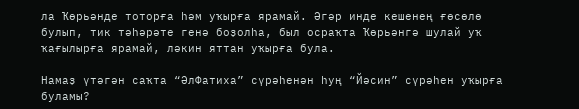ла Ҡөрьәнде тоторға һәм уҡырға ярамай. Әгәр инде кешенең ғөсөлө булып, тик тәһәрәте генә боҙолһа, был осраҡта Ҡөрьәнгә шулай уҡ ҡағылырға ярамай, ләкин яттан уҡырға була.

Намаҙ үтәгән саҡта “ӘлФатиха” сүрәһенән һуң “Йәсин” сүрәһен уҡырға буламы?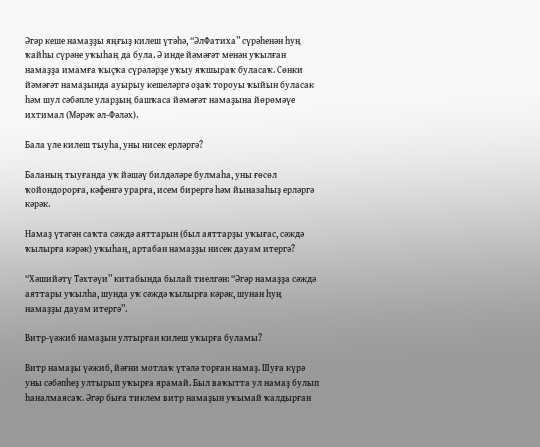Әгәр кеше намаҙҙы яңғыҙ килеш үтәһә, “ӘлФатиха” сүрәһенән һуң ҡайһы сүрәне уҡыһаң да була. Ә инде йәмәғәт менән уҡылған намаҙҙа имамға ҡыҫҡа сүрәләрҙе уҡыу яҡшыраҡ буласаҡ. Сөнки йәмәғәт намаҙында ауырыу кешеләргә оҙаҡ тороуы ҡыйын буласак һәм шул сәбәпле уларҙың башҡаса йәмәғәт намаҙына йөрөмәүе ихтимал (Мәрәҡ әл-Фәләх).

Бала үле килеш тыуһа, уны нисек ерләргә?

Баланың тыуғанда уҡ йәшәү билдәләре булмаһа, уны ғөсөл ҡойондорорға, кәфенгә урарға, исем бирергә һәм йыназаһыҙ ерләргә кәрәк.

Намаҙ үтәгән саҡта сәждә аяттарын (был аяттарҙы уҡығас, сәждә ҡылырға кәрәк) уҡыһаң, артабан намаҙҙы нисек дауам итергә?

“Хәшийәтү Тәхтәүи” китабында былай тиелгән: “Әгәр намаҙҙа сәждә аяттары уҡылһа, шунда уҡ сәждә ҡылырға кәрәк, шунан һуң намаҙҙы дауам итергә”.

Витр-үәжиб намаҙын ултырған килеш уҡырға буламы?

Витр намаҙы үәжиб, йәғни мотлаҡ үтәлә торған намаҙ. Шуға күрә уны сәбәпһеҙ ултырып уҡырға ярамай. Был ваҡытта ул намаҙ булып һаналмаясаҡ. Әгәр быға тиклем витр намаҙын уҡымай ҡалдырған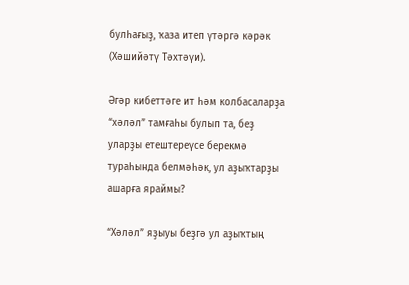булһағыҙ, ҡаза итеп үтәргә кәрәк (Хәшийәтү Тәхтәүи).

Әгәр кибеттәге ит һәм колбасаларҙа “хәләл” тамғаһы булып та, беҙ уларҙы етештереүсе берекмә тураһында белмәһәк, ул аҙыҡтарҙы ашарға яраймы?

“Хәләл” яҙыуы беҙгә ул аҙыҡтың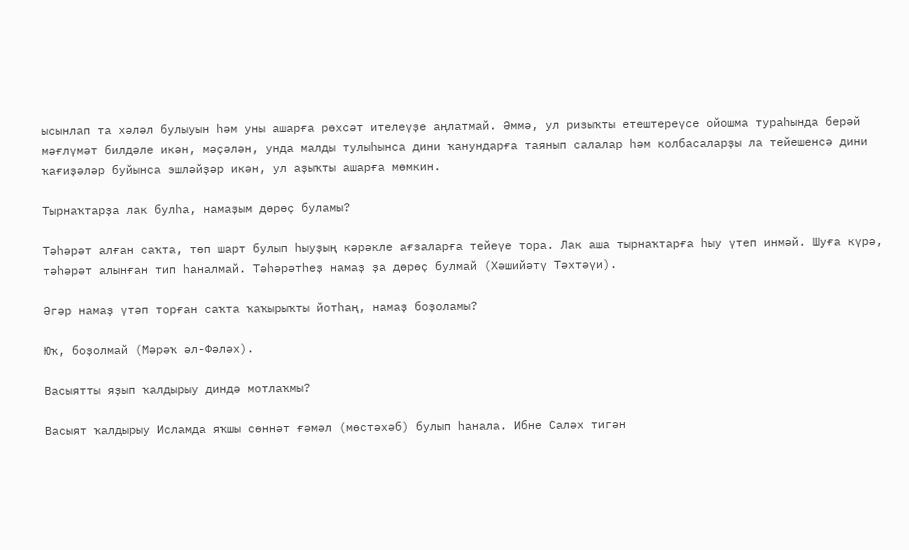ысынлап та хәләл булыуын һәм уны ашарға рөхсәт ителеүҙе аңлатмай. Әммә, ул ризыҡты етештереүсе ойошма тураһында берәй мәғлүмәт билдәле икән, мәҫәлән, унда малды тулыһынса дини ҡанундарға таянып салалар һәм колбасаларҙы ла тейешенсә дини ҡағиҙәләр буйынса эшләйҙәр икән, ул аҙыҡты ашарға мөмкин.

Тырнаҡтарҙа лак булһа, намаҙым дөрөҫ буламы?

Тәһәрәт алған саҡта, төп шарт булып һыуҙың кәрәкле ағзаларға тейеүе тора. Лак аша тырнаҡтарға һыу үтеп инмәй. Шуға күрә, тәһәрәт алынған тип һаналмай. Тәһәрәтһеҙ намаҙ ҙа дөрөҫ булмай (Хәшийәтү Тәхтәүи).

Әгәр намаҙ үтәп торған саҡта ҡаҡырыҡты йотһаң, намаҙ боҙоламы?

Юҡ, боҙолмай (Мәрәҡ әл-Фәләх).

Васыятты яҙып ҡалдырыу диндә мотлаҡмы?

Васыят ҡалдырыу Исламда яҡшы сөннәт ғәмәл (мөстәхәб) булып һанала. Ибне Саләх тигән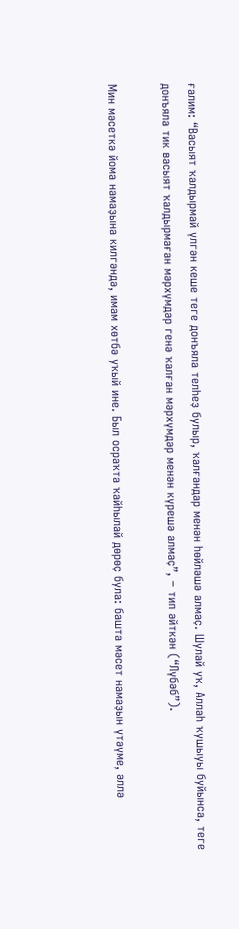ғалим: “Васыят ҡалдырмай үлгән кеше теге донъяла телһеҙ булыр, ҡалғандар менән һөйләшә алмаҫ. Шулай уҡ, Аллаһ ҡушыуы буйынса, теге донъяла тик васыят ҡалдырмаған мәрхүмдәр генә ҡалған мәрхүмдәр менән күрешә алмаҫ”, − тип әйткән (“Лүбәб”).

Мин мәсеткә йома намаҙына килгәндә, имам хөтбә уҡый ине. Был осраҡта ҡайһылай дөрөҫ була: башта мәсет намаҙын үтәүме, әллә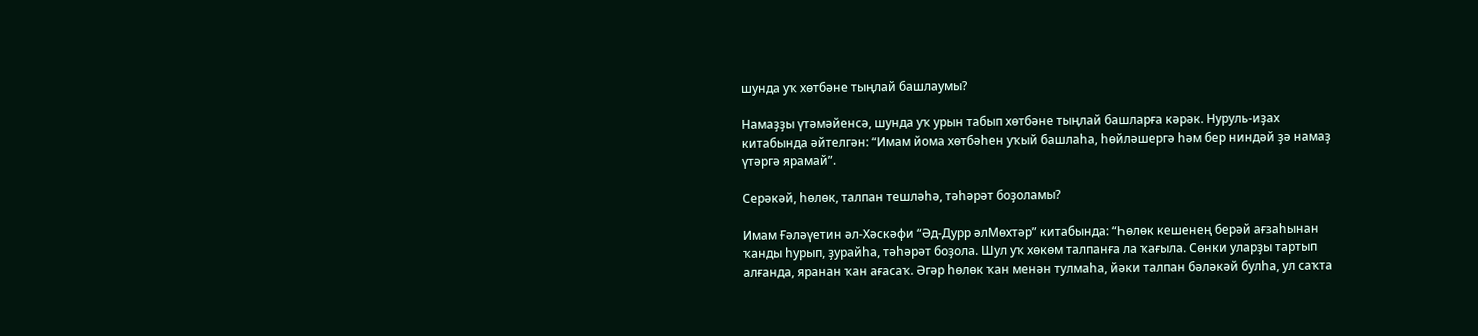шунда уҡ хөтбәне тыңлай башлаумы?

Намаҙҙы үтәмәйенсә, шунда уҡ урын табып хөтбәне тыңлай башларға кәрәк. Нуруль-иҙах китабында әйтелгән: “Имам йома хөтбәһен уҡый башлаһа, һөйләшергә һәм бер ниндәй ҙә намаҙ үтәргә ярамай”.

Серәкәй, һөлөк, талпан тешләһә, тәһәрәт боҙоламы?

Имам Ғәләүетин әл-Хәскәфи “Әд-Дурр әлМөхтәр” китабында: “Һөлөк кешенең берәй ағзаһынан ҡанды һурып, ҙурайһа, тәһәрәт боҙола. Шул уҡ хөкөм талпанға ла ҡағыла. Сөнки уларҙы тартып алғанда, яранан ҡан ағасаҡ. Әгәр һөлөк ҡан менән тулмаһа, йәки талпан бәләкәй булһа, ул саҡта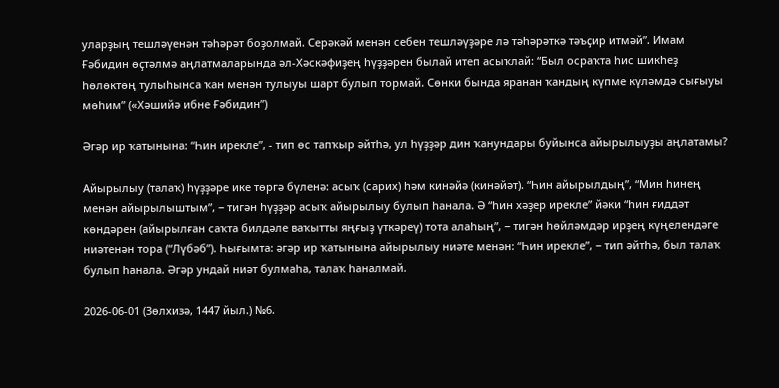уларҙың тешләүенән тәһәрәт боҙолмай. Серәкәй менән себен тешләүҙәре лә тәһәрәткә тәъҫир итмәй”. Имам Ғәбидин өҫтәлмә аңлатмаларында әл-Хәскәфиҙең һүҙҙәрен былай итеп асыҡлай: “Был осраҡта һис шикһеҙ һөлөктөң тулыһынса ҡан менән тулыуы шарт булып тормай. Сөнки бында яранан ҡандың күпме күләмдә сығыуы мөһим” («Хәшийә ибне Ғәбидин”)

Әгәр ир ҡатынына: “Һин ирекле”, - тип өс тапҡыр әйтһә, ул һүҙҙәр дин ҡанундары буйынса айырылыуҙы аңлатамы?

Айырылыу (талаҡ) һүҙҙәре ике төргә бүленә: асыҡ (сарих) һәм кинәйә (кинәйәт). “Һин айырылдың”, “Мин һинең менән айырылыштым”, − тигән һүҙҙәр асыҡ айырылыу булып һанала. Ә “һин хәҙер ирекле” йәки “һин ғиддәт көндәрен (айырылған саҡта билдәле ваҡытты яңғыҙ үткәреү) тота алаһың”, − тигән һөйләмдәр ирҙең күңелендәге ниәтенән тора (“Лүбәб”). Һығымта: әгәр ир ҡатынына айырылыу ниәте менән: “Һин ирекле”, − тип әйтһә, был талаҡ булып һанала. Әгәр ундай ниәт булмаһа, талаҡ һаналмай.

2026-06-01 (Зөлхизә, 1447 йыл.) №6.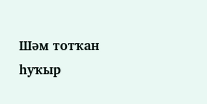Шәм тотҡан һуҡыр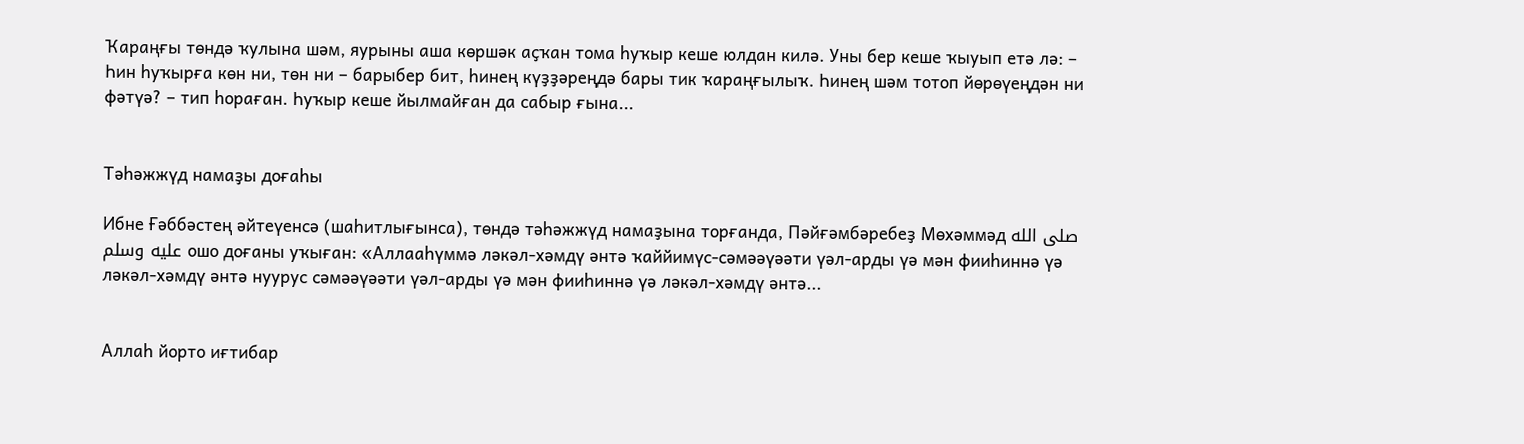Ҡараңғы төндә ҡулына шәм, яурыны аша көршәк аҫҡан тома һуҡыр кеше юлдан килә. Уны бер кеше ҡыуып етә лә: – Һин һуҡырға көн ни, төн ни – барыбер бит, һинең күҙҙәреңдә бары тик ҡараңғылыҡ. Һинең шәм тотоп йөрөүеңдән ни фәтүә? – тип һораған. Һуҡыр кеше йылмайған да сабыр ғына...


Тәһәжжүд намаҙы доғаһы

Ибне Ғәббәстең әйтеүенсә (шаһитлығынса), төндә тәһәжжүд намаҙына торғанда, Пәйғәмбәребеҙ Мөхәммәд صلى الله عليه وسلم ошо доғаны уҡыған: «Аллааһүммә ләкәл-хәмдү әнтә ҡаййимүс-сәмәәүәәти үәл-арды үә мән фииһиннә үә ләкәл-хәмдү әнтә нуурус сәмәәүәәти үәл-арды үә мән фииһиннә үә ләкәл-хәмдү әнтә...


Аллаһ йорто иғтибар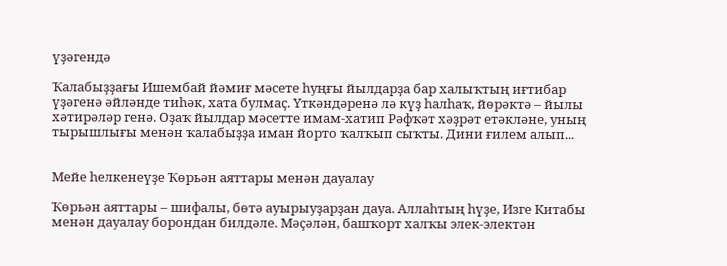үҙәгендә

Ҡалабыҙҙағы Ишембай йәмиғ мәсете һуңғы йылдарҙа бар халыҡтың иғтибар үҙәгенә әйләнде тиһәк, хата булмаҫ. Үткәндәренә лә күҙ һалһаҡ, йөрәктә – йылы хәтирәләр генә. Оҙаҡ йылдар мәсетте имам-хатип Рәфҡәт хәҙрәт етәкләне, уның тырышлығы менән ҡалабыҙҙа иман йорто ҡалҡып сыҡты. Дини ғилем алып...


Мейе һелкенеүҙе Ҡөрьән аяттары менән дауалау

Ҡөрьән аяттары – шифалы, бөтә ауырыуҙарҙан дауа. Аллаһтың һүҙе, Изге Китабы менән дауалау борондан билдәле. Мәҫәлән, башҡорт халҡы элек-электән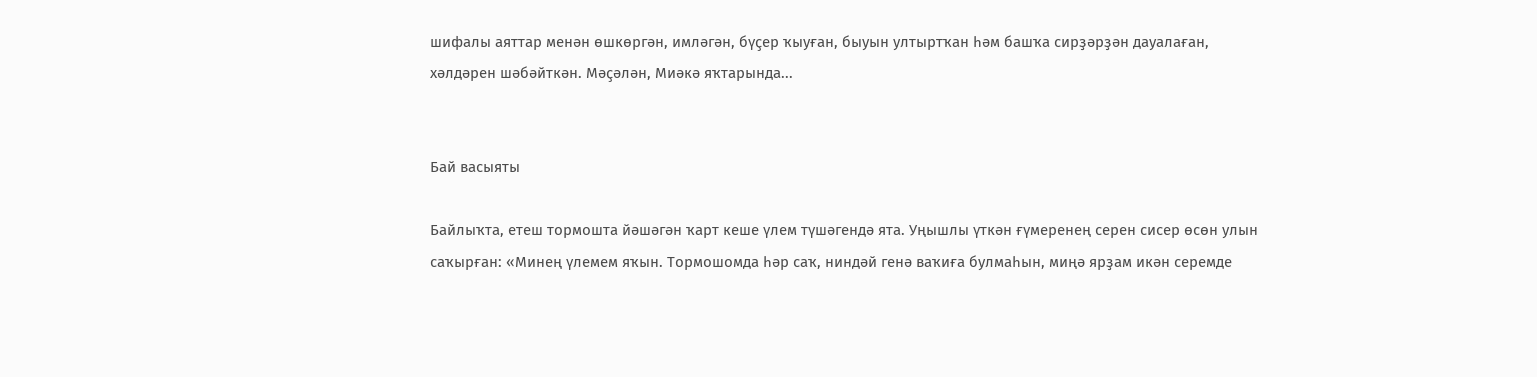шифалы аяттар менән өшкөргән, имләгән, бүҫер ҡыуған, быуын ултыртҡан һәм башҡа сирҙәрҙән дауалаған, хәлдәрен шәбәйткән. Мәҫәлән, Миәкә яҡтарында...


Бай васыяты

Байлыҡта, етеш тормошта йәшәгән ҡарт кеше үлем түшәгендә ята. Уңышлы үткән ғүмеренең серен сисер өсөн улын саҡырған: «Минең үлемем яҡын. Тормошомда һәр саҡ, ниндәй генә ваҡиға булмаһын, миңә ярҙам икән серемде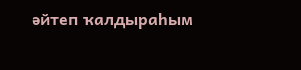әйтеп ҡалдыраһым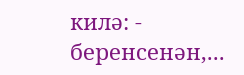килә: -        беренсенән,...